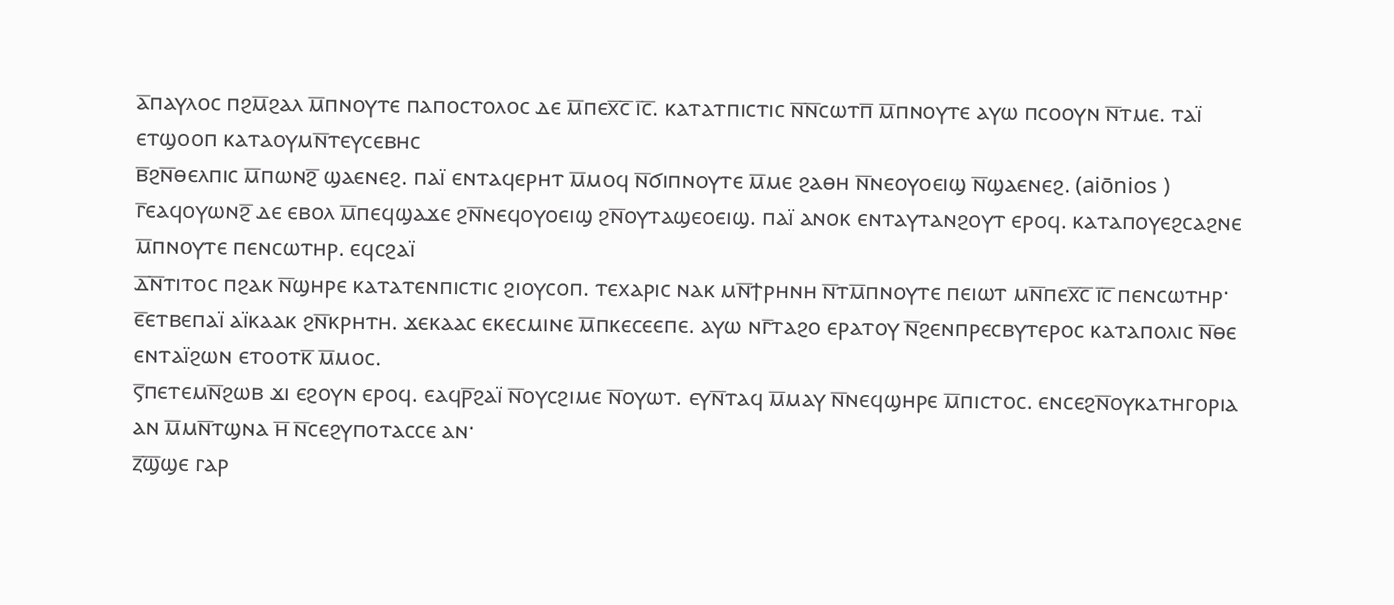ⲁ̅ⲡⲁⲩⲗⲟⲥ ⲡϩⲙ̅ϩⲁⲗ ⲙ̅ⲡⲛⲟⲩⲧⲉ ⲡⲁⲡⲟⲥⲧⲟⲗⲟⲥ ⲇⲉ ⲙ̅ⲡⲉⲭ̅ⲥ̅ ⲓ̅ⲥ̅. ⲕⲁⲧⲁⲧⲡⲓⲥⲧⲓⲥ ⲛ̅ⲛ̅ⲥⲱⲧⲡ̅ ⲙ̅ⲡⲛⲟⲩⲧⲉ ⲁⲩⲱ ⲡⲥⲟⲟⲩⲛ ⲛ̅ⲧⲙⲉ. ⲧⲁⲓ̈ ⲉⲧϣⲟⲟⲡ ⲕⲁⲧⲁⲟⲩⲙⲛ̅ⲧⲉⲩⲥⲉⲃⲏⲥ
ⲃ̅ϩⲛ̅ⲑⲉⲗⲡⲓⲥ ⲙ̅ⲡⲱⲛϩ̅ ϣⲁⲉⲛⲉϩ. ⲡⲁⲓ̈ ⲉⲛⲧⲁϥⲉⲣⲏⲧ ⲙ̅ⲙⲟϥ ⲛ̅ϭⲓⲡⲛⲟⲩⲧⲉ ⲙ̅ⲙⲉ ϩⲁⲑⲏ ⲛ̅ⲛⲉⲟⲩⲟⲉⲓϣ ⲛ̅ϣⲁⲉⲛⲉϩ. (aiōnios )
ⲅ̅ⲉⲁϥⲟⲩⲱⲛϩ̅ ⲇⲉ ⲉⲃⲟⲗ ⲙ̅ⲡⲉϥϣⲁϫⲉ ϩⲛ̅ⲛⲉϥⲟⲩⲟⲉⲓϣ ϩⲛ̅ⲟⲩⲧⲁϣⲉⲟⲉⲓϣ. ⲡⲁⲓ̈ ⲁⲛⲟⲕ ⲉⲛⲧⲁⲩⲧⲁⲛϩⲟⲩⲧ ⲉⲣⲟϥ. ⲕⲁⲧⲁⲡⲟⲩⲉϩⲥⲁϩⲛⲉ ⲙ̅ⲡⲛⲟⲩⲧⲉ ⲡⲉⲛⲥⲱⲧⲏⲣ. ⲉϥⲥϩⲁⲓ̈
ⲇ̅ⲛ̅ⲧⲓⲧⲟⲥ ⲡϩⲁⲕ ⲛ̅ϣⲏⲣⲉ ⲕⲁⲧⲁⲧⲉⲛⲡⲓⲥⲧⲓⲥ ϩⲓⲟⲩⲥⲟⲡ. ⲧⲉⲭⲁⲣⲓⲥ ⲛⲁⲕ ⲙⲛ̅ϯⲣⲏⲛⲏ ⲛ̅ⲧⲙ̅ⲡⲛⲟⲩⲧⲉ ⲡⲉⲓⲱⲧ ⲙⲛ̅ⲡⲉⲭ̅ⲥ̅ ⲓ̅ⲥ̅ ⲡⲉⲛⲥⲱⲧⲏⲣ·
ⲉ̅ⲉⲧⲃⲉⲡⲁⲓ̈ ⲁⲓ̈ⲕⲁⲁⲕ ϩⲛ̅ⲕⲣⲏⲧⲏ. ϫⲉⲕⲁⲁⲥ ⲉⲕⲉⲥⲙⲓⲛⲉ ⲙ̅ⲡⲕⲉⲥⲉⲉⲡⲉ. ⲁⲩⲱ ⲛⲅ̅ⲧⲁϩⲟ ⲉⲣⲁⲧⲟⲩ ⲛ̅ϩⲉⲛⲡⲣⲉⲥⲃⲩⲧⲉⲣⲟⲥ ⲕⲁⲧⲁⲡⲟⲗⲓⲥ ⲛ̅ⲑⲉ ⲉⲛⲧⲁⲓ̈ϩⲱⲛ ⲉⲧⲟⲟⲧⲕ̅ ⲙ̅ⲙⲟⲥ.
ⲋ̅ⲡⲉⲧⲉⲙⲛ̅ϩⲱⲃ ϫⲓ ⲉϩⲟⲩⲛ ⲉⲣⲟϥ. ⲉⲁϥⲣ̅ϩⲁⲓ̈ ⲛ̅ⲟⲩⲥϩⲓⲙⲉ ⲛ̅ⲟⲩⲱⲧ. ⲉⲩⲛ̅ⲧⲁϥ ⲙ̅ⲙⲁⲩ ⲛ̅ⲛⲉϥϣⲏⲣⲉ ⲙ̅ⲡⲓⲥⲧⲟⲥ. ⲉⲛⲥⲉϩⲛ̅ⲟⲩⲕⲁⲧⲏⲅⲟⲣⲓⲁ ⲁⲛ ⲙ̅ⲙⲛ̅ⲧϣⲛⲁ ⲏ̅ ⲛ̅ⲥⲉϩⲩⲡⲟⲧⲁⲥⲥⲉ ⲁⲛ·
ⲍ̅ϣ̅ϣⲉ ⲅⲁⲣ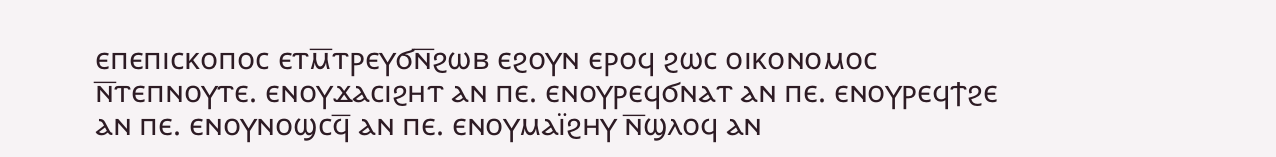ⲉⲡⲉⲡⲓⲥⲕⲟⲡⲟⲥ ⲉⲧⲙ̅ⲧⲣⲉⲩϭⲛ̅ϩⲱⲃ ⲉϩⲟⲩⲛ ⲉⲣⲟϥ ϩⲱⲥ ⲟⲓⲕⲟⲛⲟⲙⲟⲥ ⲛ̅ⲧⲉⲡⲛⲟⲩⲧⲉ. ⲉⲛⲟⲩϫⲁⲥⲓϩⲏⲧ ⲁⲛ ⲡⲉ. ⲉⲛⲟⲩⲣⲉϥϭⲛⲁⲧ ⲁⲛ ⲡⲉ. ⲉⲛⲟⲩⲣⲉϥϯϩⲉ ⲁⲛ ⲡⲉ. ⲉⲛⲟⲩⲛⲟϣⲥϥ̅ ⲁⲛ ⲡⲉ. ⲉⲛⲟⲩⲙⲁⲓ̈ϩⲏⲩ ⲛ̅ϣⲗⲟϥ ⲁⲛ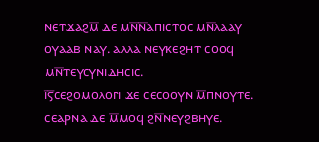ⲛⲉⲧϫⲁϩⲙ̅ ⲇⲉ ⲙⲛ̅ⲛ̅ⲁⲡⲓⲥⲧⲟⲥ ⲙⲛ̅ⲗⲁⲁⲩ ⲟⲩⲁⲁⲃ ⲛⲁⲩ. ⲁⲗⲗⲁ ⲛⲉⲩⲕⲉϩⲏⲧ ⲥⲟⲟϥ ⲙⲛ̅ⲧⲉⲩⲥⲩⲛⲓⲇⲏⲥⲓⲥ.
ⲓ̅ⲋ̅ⲥⲉϩⲟⲙⲟⲗⲟⲅⲓ ϫⲉ ⲥⲉⲥⲟⲟⲩⲛ ⲙ̅ⲡⲛⲟⲩⲧⲉ. ⲥⲉⲁⲣⲛⲁ ⲇⲉ ⲙ̅ⲙⲟϥ ϩⲛ̅ⲛⲉⲩϩⲃⲏⲩⲉ.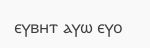ⲉⲩⲃⲏⲧ ⲁⲩⲱ ⲉⲩⲟ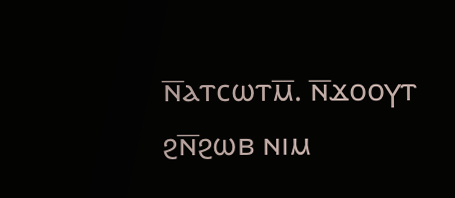ⲛ̅ⲁⲧⲥⲱⲧⲙ̅. ⲛ̅ϫⲟⲟⲩⲧ ϩⲛ̅ϩⲱⲃ ⲛⲓⲙ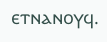ⲉⲧⲛⲁⲛⲟⲩϥ.